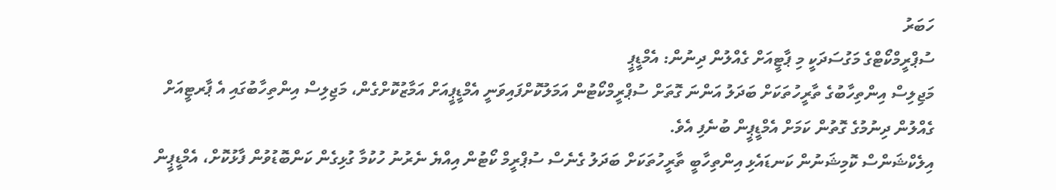ހަބަރު
ސުޕްރީމްކޯޓްގެ މަގުސަދަކީ މި ޕާޓީއަށް ގެއްލުން ދިނުން: އެމްޑީޕީ
މަޖިލިސް އިންތިހާބުގެ ތާރީހުތަކަށް ބަދަލު އަންނަ ގޮތަށް ސުޕްރީމްކޯޓުން އަމަލުކޮށްފައިވަނީ އެމްޑީޕީއަށް އަމާޒުކޮށްގެން، މަޖިލިސް އިންތިހާބުގައި އެ ޕާރޓީއަށް ގެއްލުން ދިނުމުގެ ގޮތުން ކަމަށް އެމްޑީޕީން ބުނެފި އެވެ.
އިލެކްޝަންސް ކޮމިޝަނުން ކަނޑައެޅި އިންތިހާބީ ތާރީހުތަކަށް ބަދަލު ގެނެސް ސުޕްރީމް ކޯޓުން އިއްޔެ ނެރުނު ހުކުމާ ގުޅިގެން ކަންބޮޑުވުން ފާޅުކޮށް، އެމްޑީޕީން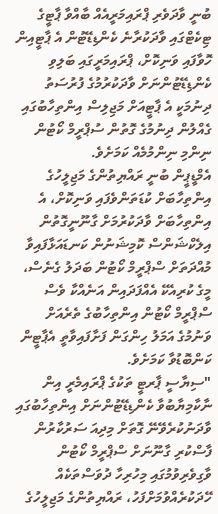ބުނީ ވާދަވެރި ޕްރައިމަރީއެއް ބާއްވާ ޕާޓީގެ ޓިކެޓްގައި ވާދަކުރާނެ ކެންޑިޑޭޓުން އެ ޕާޓީއިން ހޮވާފައި ވަނިކޮށް، ޕްރައިމަރީގައި ބަލިވި ކެންޑިޑޭޓުންނަށް ވާދަކުރުމުގެ ފުރުސަތު ދިނުމަކީ އެ ޕާޓީއަށް މަޖިލިސް އިންތިހާބުގައި ގެއްލުން ދިނުމުގެ ގޮތުން ސުޕްރީމް ކޯޓުން ނިންމި ނިންމުމެއް ކަމަށެވެ.
އެމްޑީޕީން ބުނީ ރައްޔިތުންގެ މަޖިލީހުގެ އިންތިހާބަށް ކުޑަތަންވެފައި ވަނިކޮށް، އެ އިންތިހާބަށް ވާދަކުރުމަށް ގާނޫނީގޮތުން އިލެކްޝަންސް ކޮމިޝަނުން ކަނޑައަޅާފައިވާ މުއްދަތަށް ސްޕްރީމް ކޯޓުން ބަދަލު ގެނެސް، މީގެ ކުރިއެކޭ އެއްފަދައިން އަނެއްކާ ވެސް ސްޕްރީމް ކޯޓުން އިންތިހާބުގެ ތެރެއަށް ވަނުމުގެ އަމަލު ހިންގަން ފަށާފައިވާތީ އެޕާޓީން ކަންބޮޑުވާ ކަމަށެވެ.
"ސިޔާސީ ޕާރޓީ ތަކުގެ ޕްރައިމެރީ އިން ނާކާމިޔާބުވާ ކެންޑިޑޭޓުންނަށް އިންތިހާބުގައި ވާދަނުކުރެވޭނޭ ގޮތަށް މިދިއަ ސަރުކާރުން ފާސްކުރި ގާނޫނަށް ސްޕްރީމް ކޯޓުން ވާގިވެރިވުމުގައި މިހުރިހާ ދުވަސްތަކެއް ހޭދަކުރެއްވުމަށްފަހު، ރައްޔިތުންގެ މަޖިލީހުގެ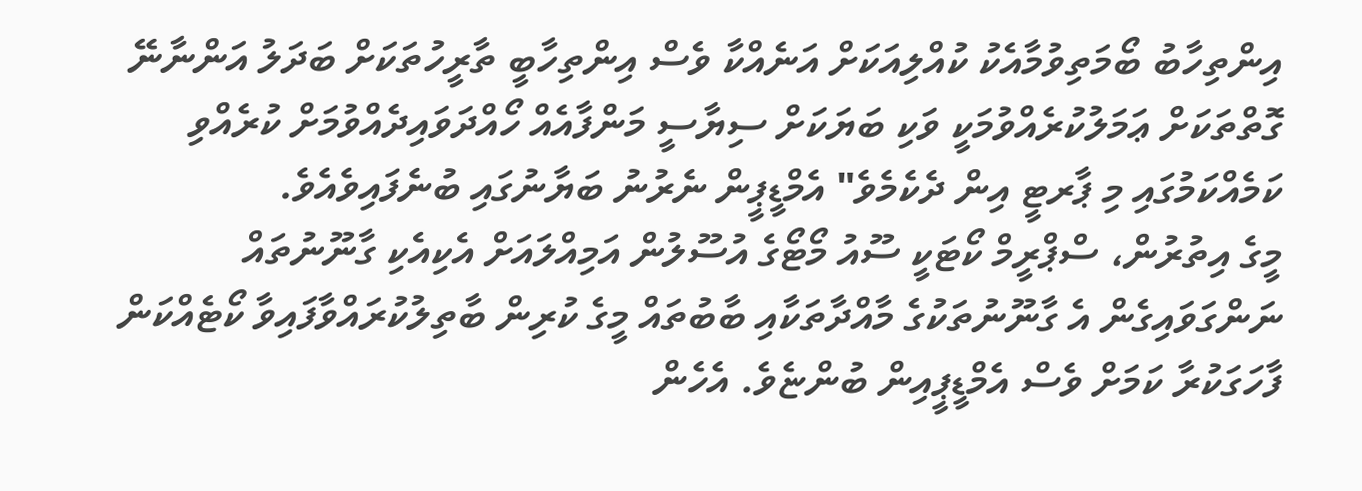އިންތިހާބު ބޯމަތިވުމާއެކު ކުއްލިއަކަށް އަނެއްކާ ވެސް އިންތިހާބީ ތާރީހުތަކަށް ބަދަލު އަންނާނޭ ގޮތްތަކަށް ޢަމަލުކުރެއްވުމަކީ ވަކި ބަޔަކަށް ސިޔާސީ މަންފާއެއް ހޯއްދަވައިދެއްވުމަށް ކުރެއްވި ކަމެއްކަމުގައި މި ޕާރޓީ އިން ދެކެމެވެ" އެމްޑީޕީން ނެރުނު ބަޔާނުގައި ބުނެފައިވެއެވެ.
މީގެ އިތުރުން، ސްޕްރީމް ކޯޓަކީ ސޫއު މޯޓޯގެ އުސޫލުން އަމިއްލައަށް އެކިއެކި ގާނޫނުތައް ނަންގަވައިގެން އެ ގާނޫނުތަކުގެ މާއްދާތަކާއި ބާބުތައް މީގެ ކުރިން ބާތިލުކުރައްވާފައިވާ ކޯޓެއްކަން ފާހަގަކުރާ ކަމަށް ވެސް އެމްޑީޕީއިން ބުންޏެވެ. އެހެން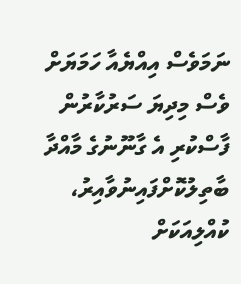ނަމަވެސް އިއްޔެއާ ހަމަޔަށް ވެސް މިދިޔަ ސަރުކާރުން ފާސްކުރި އެ ގާނޫނުގެ މާއްދާ ބާތިލުކޮށްފައިނުވާއިރު، ކުއްލިއަކަށް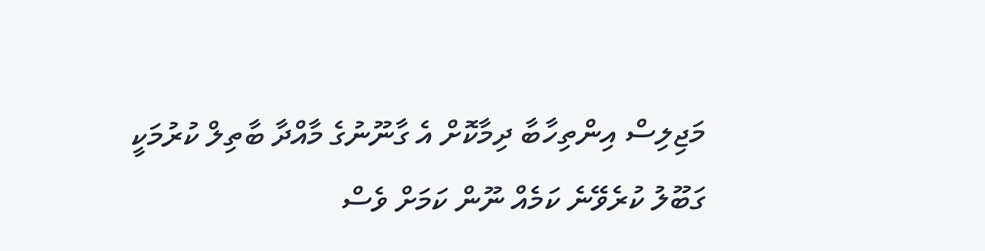މަޖިލިސް އިންތިހާބާ ދިމާކޮށް އެ ގާނޫނުގެ މާއްދާ ބާތިލް ކުރުމަކީ ގަބޫލު ކުރެވޭނެ ކަމެއް ނޫން ކަމަށް ވެސް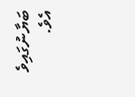ބަޔާނުގައިވެ އެވެ.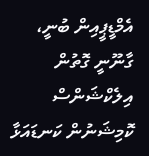އެމްޑީޕީއިން ބުނީ، ގާނޫނީ ގޮތުން އިލެކްޝަންސް ކޮމިޝަނުން ކަނޑައަޅާ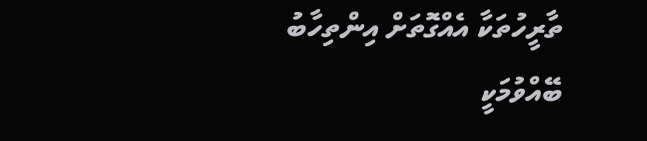ތާރީހުތަކާ އެއްގޮތަށް އިންތިހާބު ބޭއްވުމަކީ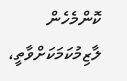ކޮންމެހެން ލާޒިމުކަމަކަށްވާތީ،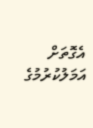އެގޮތަށް އަމަލުކުރުމުގެ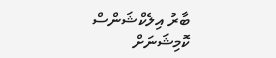ބާރު އިލެކްޝަންސް ކޮމިޝަނަށް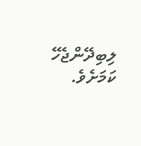ލިބިދޭންޖެހޭ ކަމަށެވެ.